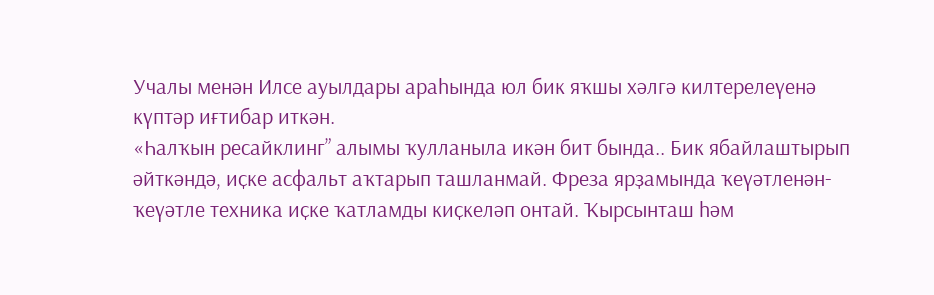Учалы менән Илсе ауылдары араһында юл бик яҡшы хәлгә килтерелеүенә күптәр иғтибар иткән.
«Һалҡын ресайклинг” алымы ҡулланыла икән бит бында.. Бик ябайлаштырып әйткәндә, иҫке асфальт аҡтарып ташланмай. Фреза ярҙамында ҡеүәтленән-ҡеүәтле техника иҫке ҡатламды киҫкеләп онтай. Ҡырсынташ һәм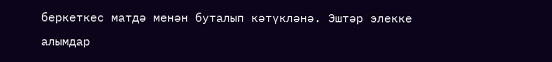беркеткес матдә менән буталып кәтүкләнә. Эштәр элекке алымдар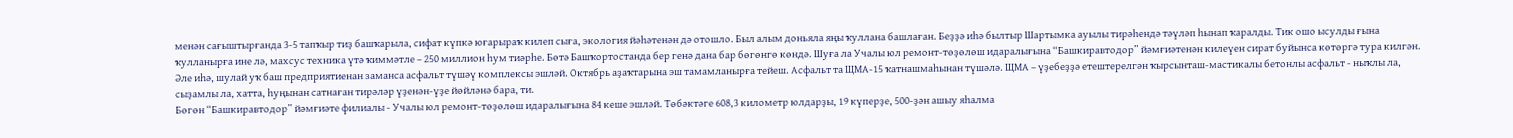менән сағыштырғанда 3-5 тапҡыр тиҙ башҡарыла, сифат күпкә юғарыраҡ килеп сыға, экология йәһәтенән дә отошло. Был алым доньяла яңы ҡуллана башлаған. Беҙҙә иһә былтыр Шартымка ауылы тирәһендә тәүләп һынап ҡаралды. Тик ошо ысулды ғына ҡулланырға ине лә, махсус техника үтә ҡиммәтле – 250 миллион һум тиәрһе. Бөтә Башҡортостанда бер генә дана бар бөгөнгө көндә. Шуға ла Учалы юл ремонт-төҙөлөш идаралығына “Башкиравтодор” йәмғиәтенән килеүен сират буйынса көтөргә тура килгән. Әле иһә, шулай уҡ баш предприятиенан заманса асфальт түшәү комплексы эшләй. Октябрь аҙаҡтарына эш тамамланырға тейеш. Асфальт та ЩМА-15 ҡатнашмаһынан түшәлә. ЩМА – үҙебеҙҙә етештерелгән ҡырсынташ-мастикалы бетонлы асфальт - ныҡлы ла, сыҙамлы ла, хатта, һуңынан сатнаған тирәләр үҙенән-үҙе йөйләнә бара, ти.
Бөгөн “Башкиравтодор” йәмғиәте филиалы - Учалы юл ремонт-төҙөлөш идаралығына 84 кеше эшләй. Төбәктәге 608,3 километр юлдарҙы, 19 күперҙе, 500-ҙән ашыу яһалма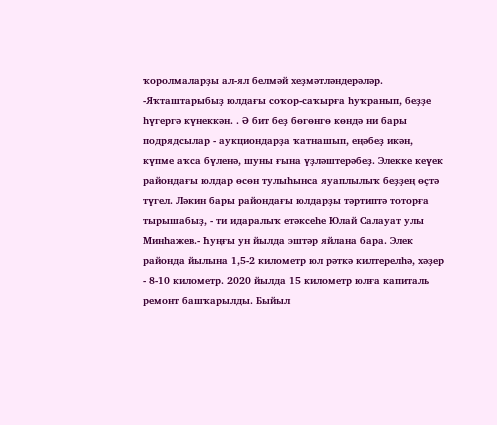ҡоролмаларҙы ал-ял белмәй хеҙмәтләндерәләр.
-Яҡташтарыбыҙ юлдағы соҡор-саҡырға һуҡранып, беҙҙе һүгергә күнеккән. . Ә бит беҙ бөгөнгө көндә ни бары подрядсылар - аукциондарҙа ҡатнашып, еңәбеҙ икән, күпме аҡса бүленә, шуны ғына үҙләштерәбеҙ. Элекке кеүек райондағы юлдар өсөн тулыһынса яуаплылыҡ беҙҙең өҫтә түгел. Ләкин бары райондағы юлдарҙы тәртиптә тоторға тырышабыҙ, - ти идаралыҡ етәксеһе Юлай Салауат улы Минһажев.- Һуңғы ун йылда эштәр яйлана бара. Элек районда йылына 1,5-2 километр юл рәткә килтерелһә, хәҙер - 8-10 километр. 2020 йылда 15 километр юлға капиталь ремонт башҡарылды. Быйыл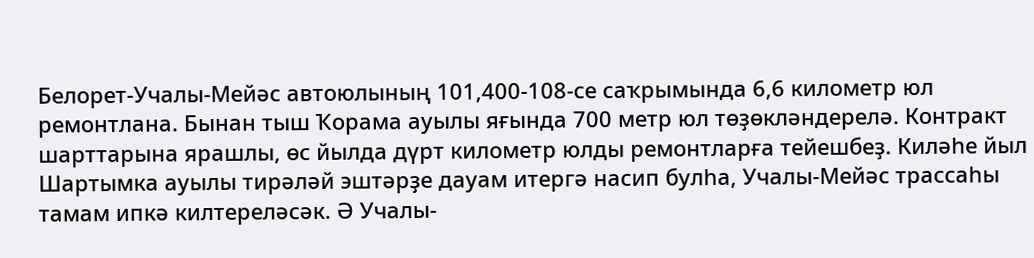Белорет-Учалы-Мейәс автоюлының 101,400-108-се саҡрымында 6,6 километр юл ремонтлана. Бынан тыш Ҡорама ауылы яғында 700 метр юл төҙөкләндерелә. Контракт шарттарына ярашлы, өс йылда дүрт километр юлды ремонтларға тейешбеҙ. Киләһе йыл Шартымка ауылы тирәләй эштәрҙе дауам итергә насип булһа, Учалы-Мейәс трассаһы тамам ипкә килтереләсәк. Ә Учалы-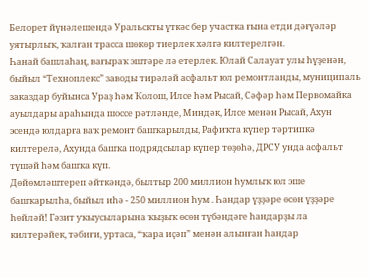Белорет йүнәлешендә Уральскты үткәс бер участка ғына етди дәғүәләр уятырлыҡ, ҡалған трасса шөкөр тиерлек хәлгә килтерелгән.
Һанай башлаһаң, вағыраҡ эштәре лә етерлек. Юлай Салауат улы һүҙенән, быйыл “Техноплекс” заводы тирәләй асфальт юл ремонтланды, муниципаль заказдар буйынса Ураҙ һәм Ҡолош, Илсе һәм Рысай, Сәфәр һәм Первомайка ауылдары араһында шоссе рәтләнде, Миндәк, Илсе менән Рысай, Ахун эсендә юлдарға ваҡ ремонт башҡарылды, Рафиҡта күпер тәртипкә килтерелә, Ахунда башҡа подрядсылар күпер төҙөһә, ДРСУ унда асфальт түшәй һәм башҡа күп.
Дөйөмләштереп әйткәндә, былтыр 200 миллион һумлыҡ юл эше башҡарылһа, быйыл иһә - 250 миллион һум . Һандар үҙҙәре өсөн үҙҙәре һөйләй! Гәзит уҡыусыларына ҡыҙыҡ өсөн түбәндәге һандарҙы ла килтерәйек, тәбиғи, уртаса, “ҡара иҫәп” менән алынған һандар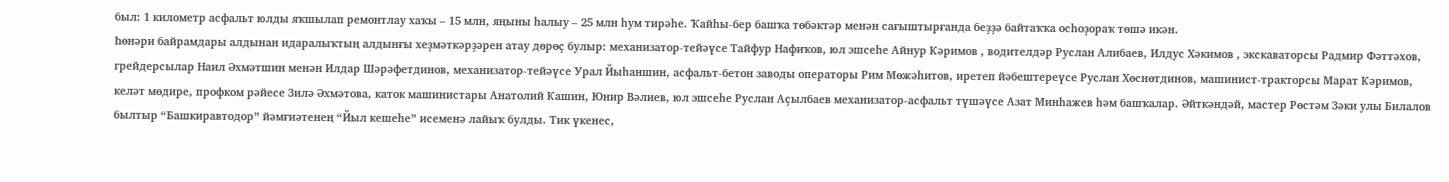был: 1 километр асфальт юлды яҡшылап ремонтлау хаҡы – 15 млн, яңыны һалыу – 25 млн һум тирәһе. Ҡайһы-бер башҡа төбәктәр менән сағыштырғанда беҙҙә байтаҡҡа осһоҙораҡ төшә икән.
Һөнәри байрамдары алдынан идаралыҡтың алдынғы хеҙмәткәрҙәрен атау дөрөҫ булыр: механизатор-тейәүсе Тайфур Нафиҡов, юл эшсеһе Айнур Кәримов , водителдәр Руслан Алибаев, Илдус Хәкимов , экскаваторсы Радмир Фәттәхов, грейдерсылар Наил Әхмәтшин менән Илдар Шәрәфетдинов, механизатор-тейәүсе Урал Йыһаншин, асфальт-бетон заводы операторы Рим Мөжәһитов, иретеп йәбештереүсе Руслан Хөснөтдинов, машинист-тракторсы Марат Кәримов, келәт мөдире, профком рәйесе Зилә Әхмәтова, каток машинистары Анатолий Кашин, Юнир Вәлиев, юл эшсеһе Руслан Аҫылбаев механизатор-асфальт түшәүсе Азат Минһажев һәм башҡалар. Әйткәндәй, мастер Рөстәм Зәки улы Билалов былтыр “Башкиравтодор” йәмғиәтенең “Йыл кешеһе” исеменә лайыҡ булды. Тик үкенес,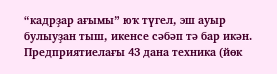“кадрҙар ағымы” юҡ түгел, эш ауыр булыуҙан тыш, икенсе сәбәп тә бар икән. Предприятиелағы 43 дана техника (йөк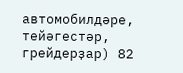автомобилдәре, тейәгестәр, грейдерҙар) 82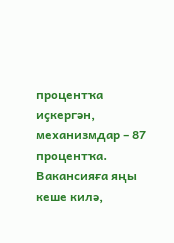процентҡа иҫкергән, механизмдар – 87 процентҡа. Вакансияға яңы кеше килә,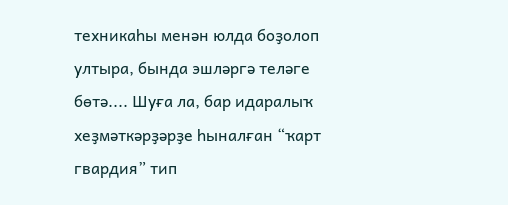техникаһы менән юлда боҙолоп ултыра, бында эшләргә теләге бөтә.... Шуға ла, бар идаралыҡ хеҙмәткәрҙәрҙе һыналған “ҡарт гвардия” тип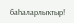баһаларлыҡтыр!